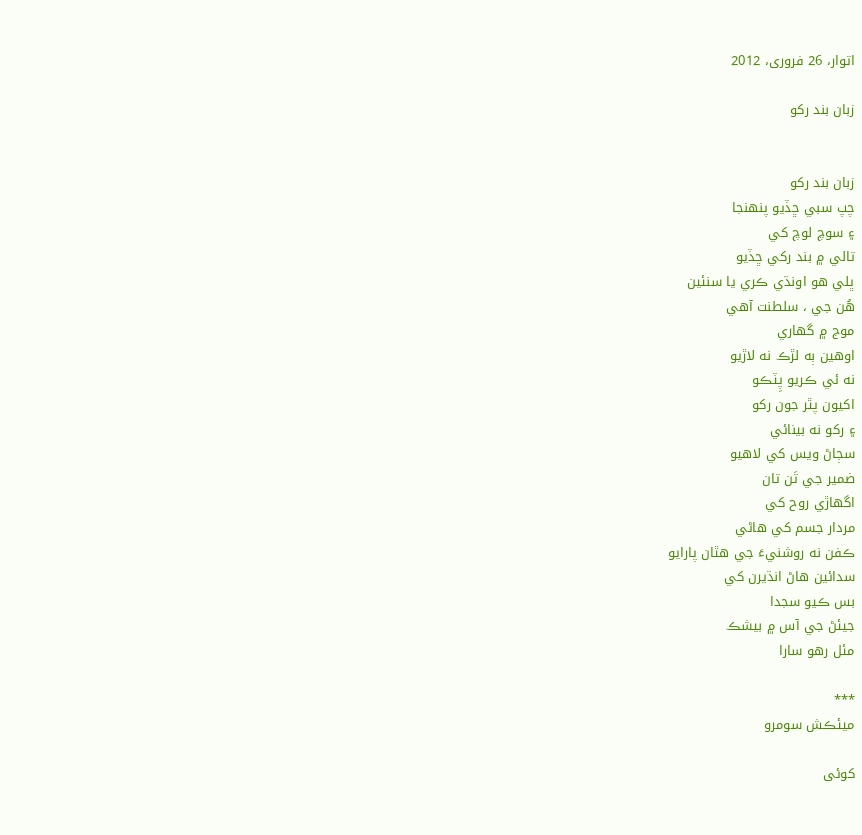اتوار، 26 فروری، 2012

زبان بند رکو


زبان بند رکو
چپ سبي ڇڏيو پنهنجا
۽ سوچ لوچ کي
تالي ۾ بند رکي ڇڏيو
ڀلي هو اونڌي ڪري يا سنئين
هُن جي ، سلطنت آهي
موج ۾ گهاري
اوهين ٻه لڙڪ نه لاڙيو
نه ئي ڪريو پِٽڪو
اکيون پٿر جون رکو
۽ رکو نه بينائي
سڄاڻ ويس کي لاهيو
ضمير جي تَن تان
اگهاڙي روح کي
مردار جسم کي هاڻي
ڪفن نه روشنيءَ جي هٿان پارايو
سدائين هاڻ انڌيرن کي
بس ڪيو سجدا
جيئڻ جي آس ۾ بيشڪ
مئل رهو سارا

***
ميئڪش سومرو

کوئی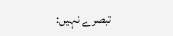تبصرے نہیں: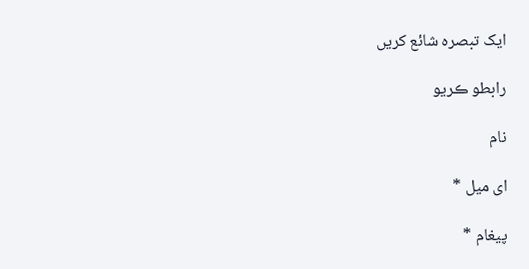ایک تبصرہ شائع کریں

رابطو ڪريو

نام

ای میل *

پیغام *